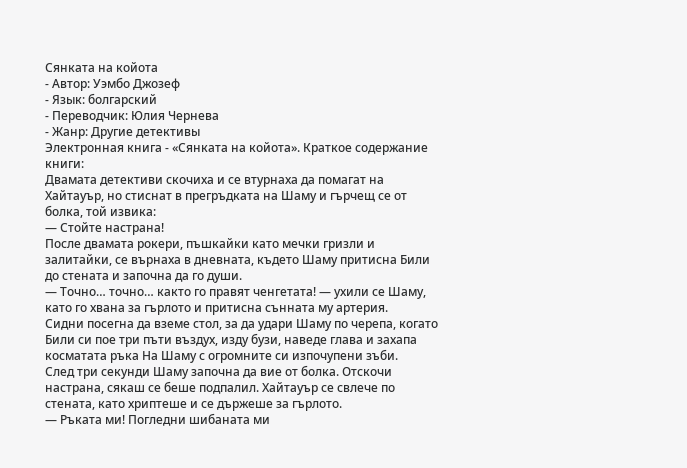Сянката на койота
- Автор: Уэмбо Джозеф
- Язык: болгарский
- Переводчик: Юлия Чернева
- Жанр: Другие детективы
Электронная книга - «Сянката на койота». Краткое содержание книги:
Двамата детективи скочиха и се втурнаха да помагат на Хайтауър, но стиснат в прегръдката на Шаму и гърчещ се от болка, той извика:
— Стойте настрана!
После двамата рокери, пъшкайки като мечки гризли и залитайки, се върнаха в дневната, където Шаму притисна Били до стената и започна да го души.
— Точно… точно… както го правят ченгетата! — ухили се Шаму, като го хвана за гърлото и притисна сънната му артерия.
Сидни посегна да вземе стол, за да удари Шаму по черепа, когато Били си пое три пъти въздух, изду бузи, наведе глава и захапа косматата ръка На Шаму с огромните си изпочупени зъби.
След три секунди Шаму започна да вие от болка. Отскочи настрана, сякаш се беше подпалил. Хайтауър се свлече по стената, като хриптеше и се държеше за гърлото.
— Ръката ми! Погледни шибаната ми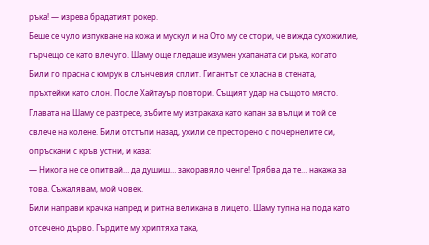ръка! — изрева брадатият рокер.
Беше се чуло изпукване на кожа и мускул и на Ото му се стори, че вижда сухожилие, гърчещо се като влечуго. Шаму още гледаше изумен ухапаната си ръка, когато Били го прасна с юмрук в слънчевия сплит. Гигантът се хласна в стената, пръхтейки като слон. После Хайтауър повтори. Същият удар на същото място. Главата на Шаму се разтресе, зъбите му изтракаха като капан за вълци и той се свлече на колене. Били отстъпи назад, ухили се престорено с почернелите си, опръскани с кръв устни, и каза:
— Никога не се опитвай… да душиш… закоравяло ченге! Трябва да те… накажа за това. Съжалявам, мой човек.
Били направи крачка напред и ритна великана в лицето. Шаму тупна на пода като отсечено дърво. Гърдите му хриптяха така,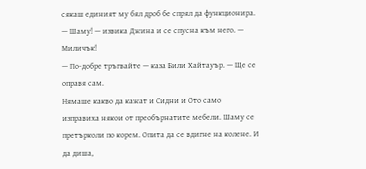сякаш единият му бял дроб бе спрял да функционира.
— Шаму! — извика Джина и се спусна към него. — Миличък!
— По-добре тръгвайте — каза Били Хайтауър. — Ще се оправя сам.
Нямаше какво да кажат и Сидни и Ото само изправиха някои от преобърнатите мебели. Шаму се претърколи по корем. Опита да се вдигне на колене. И да диша,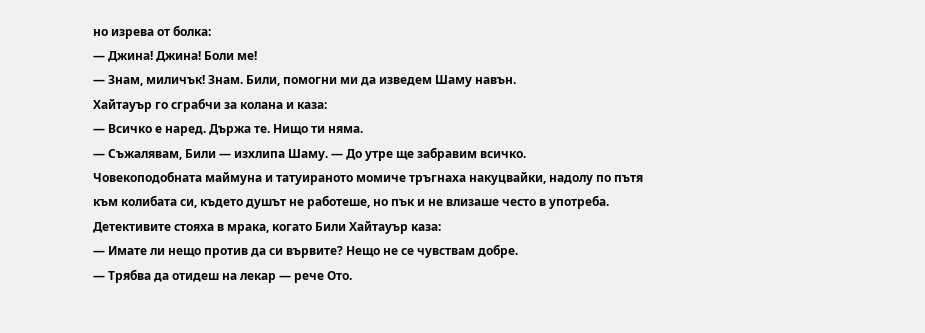но изрева от болка:
— Джина! Джина! Боли ме!
— Знам, миличък! Знам. Били, помогни ми да изведем Шаму навън.
Хайтауър го сграбчи за колана и каза:
— Всичко е наред. Държа те. Нищо ти няма.
— Съжалявам, Били — изхлипа Шаму. — До утре ще забравим всичко.
Човекоподобната маймуна и татуираното момиче тръгнаха накуцвайки, надолу по пътя към колибата си, където душът не работеше, но пък и не влизаше често в употреба.
Детективите стояха в мрака, когато Били Хайтауър каза:
— Имате ли нещо против да си вървите? Нещо не се чувствам добре.
— Трябва да отидеш на лекар — рече Ото.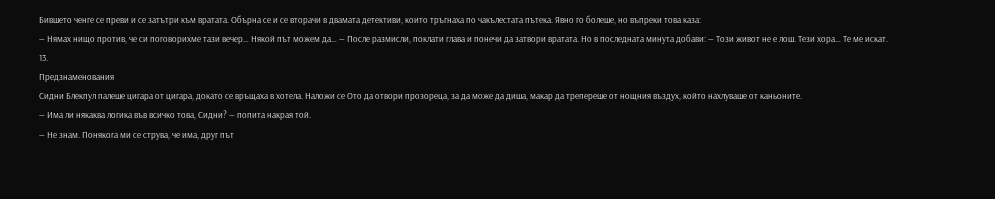Бившето ченге се преви и се затътри към вратата. Обърна се и се вторачи в двамата детективи, които тръгнаха по чакълестата пътека. Явно го болеше, но въпреки това каза:
— Нямах нищо против, че си поговорихме тази вечер… Някой път можем да… — После размисли, поклати глава и понечи да затвори вратата. Но в последната минута добави: — Този живот не е лош. Тези хора… Те ме искат.
13.
Предзнаменования
Сидни Блекпул палеше цигара от цигара, докато се връщаха в хотела. Наложи се Ото да отвори прозореца, за да може да диша, макар да трепереше от нощния въздух, който нахлуваше от каньоните.
— Има ли някаква логика във всичко това, Сидни? — попита накрая той.
— Не знам. Понякога ми се струва, че има, друг път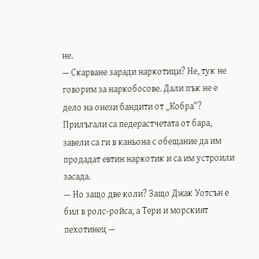не.
— Скарване заради наркотици? Не, тук не говорим за наркобосове. Дали пък не е дело на онези бандити от „Кобра“? Прилъгали са педерастчетата от бара, завели са ги в каньона с обещание да им продадат евтин наркотик и са им устроили засада.
— Но защо две коли? Защо Джак Уотсън е бил в ролс-ройса, а Тери и морският пехотинец —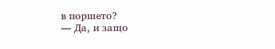в поршето?
— Да, и защо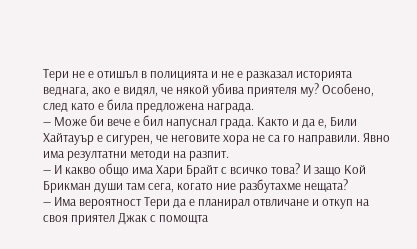Тери не е отишъл в полицията и не е разказал историята веднага, ако е видял, че някой убива приятеля му? Особено, след като е била предложена награда.
— Може би вече е бил напуснал града. Както и да е, Били Хайтауър е сигурен, че неговите хора не са го направили. Явно има резултатни методи на разпит.
— И какво общо има Хари Брайт с всичко това? И защо Кой Брикман души там сега, когато ние разбутахме нещата?
— Има вероятност Тери да е планирал отвличане и откуп на своя приятел Джак с помощта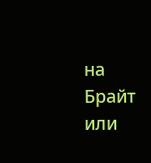на Брайт или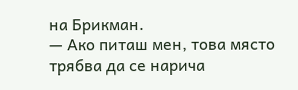на Брикман.
— Ако питаш мен, това място трябва да се нарича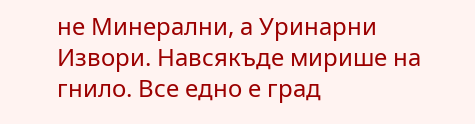не Минерални, а Уринарни Извори. Навсякъде мирише на гнило. Все едно е град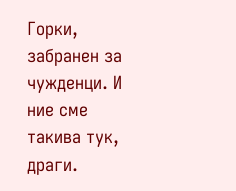Горки, забранен за чужденци. И ние сме такива тук, драги.